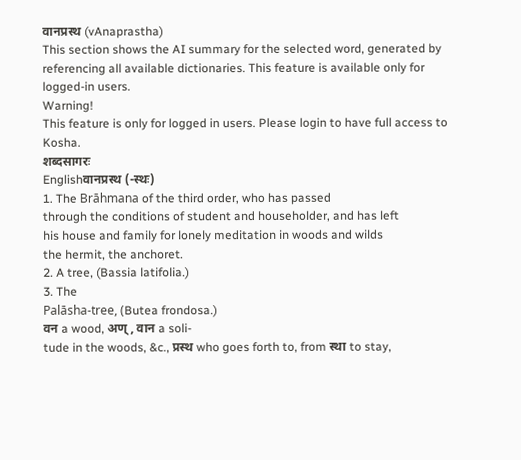वानप्रस्थ (vAnaprastha)
This section shows the AI summary for the selected word, generated by referencing all available dictionaries. This feature is available only for logged-in users.
Warning!
This feature is only for logged in users. Please login to have full access to Kosha.
शब्दसागरः
Englishवानप्रस्थ (-स्थः)
1. The Brāhmana of the third order, who has passed
through the conditions of student and householder, and has left
his house and family for lonely meditation in woods and wilds
the hermit, the anchoret.
2. A tree, (Bassia latifolia.)
3. The
Palāsha-tree, (Butea frondosa.)
वन a wood, अण् , वान a soli-
tude in the woods, &c., प्रस्थ who goes forth to, from स्था to stay,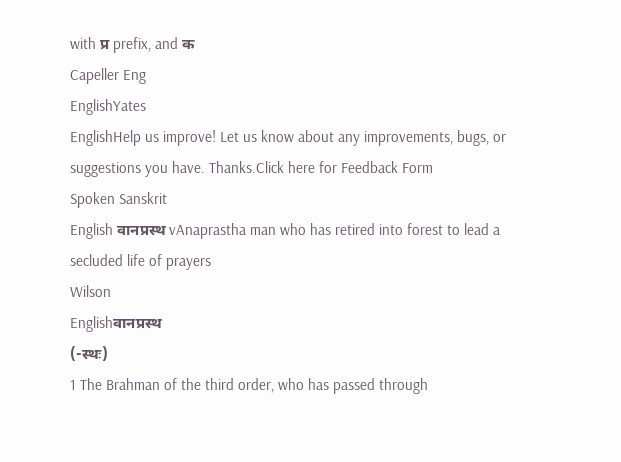with प्र prefix, and क
Capeller Eng
EnglishYates
EnglishHelp us improve! Let us know about any improvements, bugs, or suggestions you have. Thanks.Click here for Feedback Form
Spoken Sanskrit
English वानप्रस्थ vAnaprastha man who has retired into forest to lead a secluded life of prayers
Wilson
Englishवानप्रस्थ
(-स्थः)
1 The Brahman of the third order, who has passed through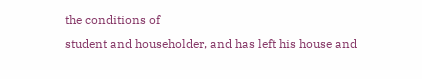the conditions of
student and householder, and has left his house and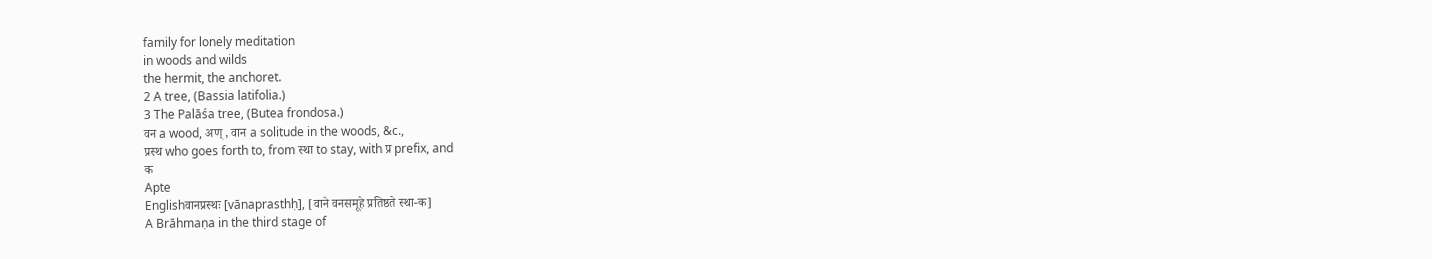family for lonely meditation
in woods and wilds
the hermit, the anchoret.
2 A tree, (Bassia latifolia.)
3 The Palāśa tree, (Butea frondosa.)
वन a wood, अण् , वान a solitude in the woods, &c.,
प्रस्थ who goes forth to, from स्था to stay, with प्र prefix, and
क
Apte
Englishवानप्रस्थः [vānaprasthḥ], [वाने वनसमूहे प्रतिष्ठते स्था-क]
A Brāhmaṇa in the third stage of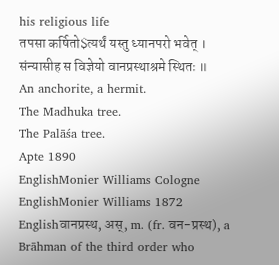his religious life
तपसा कर्षितो$त्यर्थं यस्तु ध्यानपरो भवेत् । संन्यासीह स विज्ञेयो वानप्रस्थाश्रमे स्थितः ॥
An anchorite, a hermit.
The Madhuka tree.
The Palāśa tree.
Apte 1890
EnglishMonier Williams Cologne
EnglishMonier Williams 1872
Englishवानप्रस्थ, अस्, m. (fr. वन-प्रस्थ), a
Brāhman of the third order who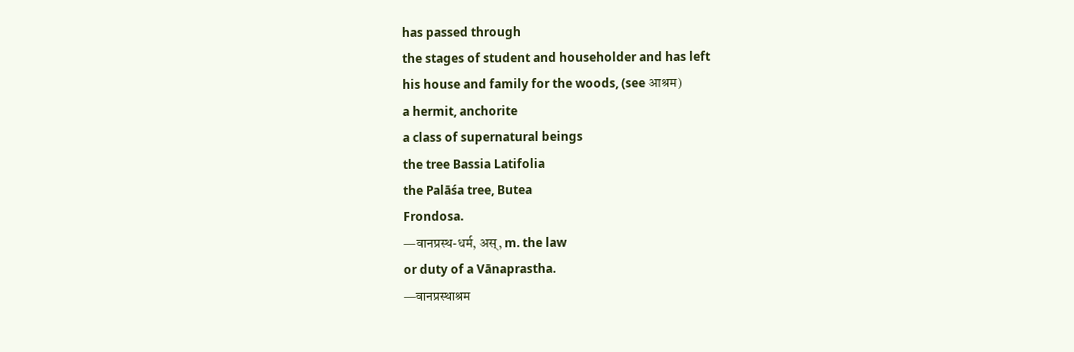has passed through
the stages of student and householder and has left
his house and family for the woods, (see आश्रम)
a hermit, anchorite
a class of supernatural beings
the tree Bassia Latifolia
the Palāśa tree, Butea
Frondosa.
—वानप्रस्थ-धर्म, अस्, m. the law
or duty of a Vānaprastha.
—वानप्रस्थाश्रम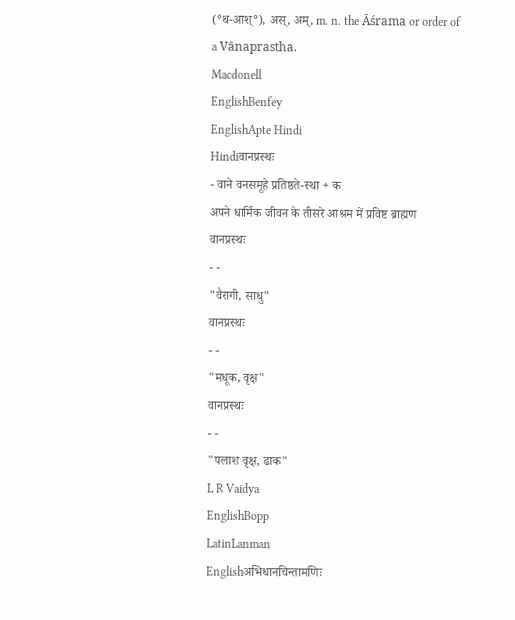(°थ-आश्°), अस्, अम्, m. n. the Āśrama or order of
a Vānaprastha.
Macdonell
EnglishBenfey
EnglishApte Hindi
Hindiवानप्रस्थः
- वाने वनसमूहे प्रतिष्ठते-स्था + क
अपने धार्मिक जीवन के तीसरे आश्रम में प्रविष्ट ब्राह्मण
वानप्रस्थः
- -
"वैरागी, साधु"
वानप्रस्थः
- -
"मधूक, वृक्ष"
वानप्रस्थः
- -
"पलाश वृक्ष, ढाक"
L R Vaidya
EnglishBopp
LatinLanman
Englishअभिधानचिन्तामणिः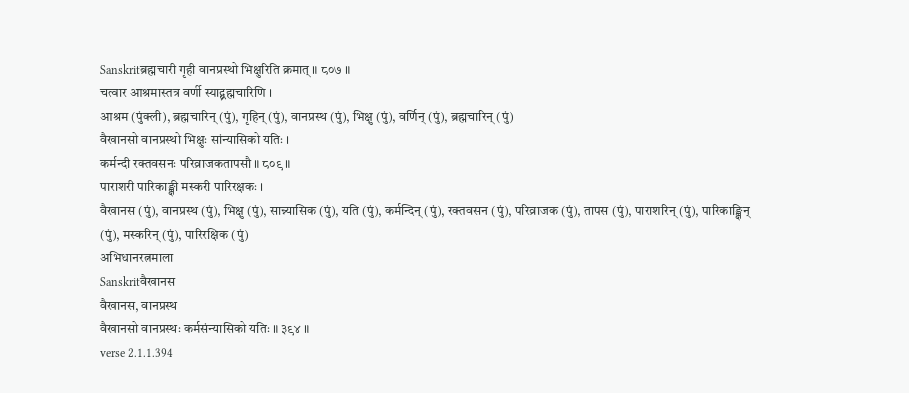Sanskritब्रह्मचारी गृही वानप्रस्थो भिक्षुरिति क्रमात् ॥ ८०७ ॥
चत्वार आश्रमास्तत्र वर्णी स्याद्ब्रह्मचारिणि ।
आश्रम (पुंक्ली), ब्रह्मचारिन् (पुं), गृहिन् (पुं), वानप्रस्थ (पुं), भिक्षु (पुं), वर्णिन् (पुं), ब्रह्मचारिन् (पुं)
वैखानसो वानप्रस्थो भिक्षुः सांन्यासिको यतिः ।
कर्मन्दी रक्तवसनः परिव्राजकतापसौ ॥ ८०९ ॥
पाराशरी पारिकाङ्क्षी मस्करी पारिरक्षकः ।
वैखानस (पुं), वानप्रस्थ (पुं), भिक्षु (पुं), सान्न्यासिक (पुं), यति (पुं), कर्मन्दिन् (पुं), रक्तवसन (पुं), परिव्राजक (पुं), तापस (पुं), पाराशरिन् (पुं), पारिकाङ्क्षिन् (पुं), मस्करिन् (पुं), पारिरक्षिक (पुं)
अभिधानरत्नमाला
Sanskritवैखानस
वैखानस, वानप्रस्थ
वैखानसो वानप्रस्थः कर्मसंन्यासिको यतिः ॥ ३९४ ॥
verse 2.1.1.394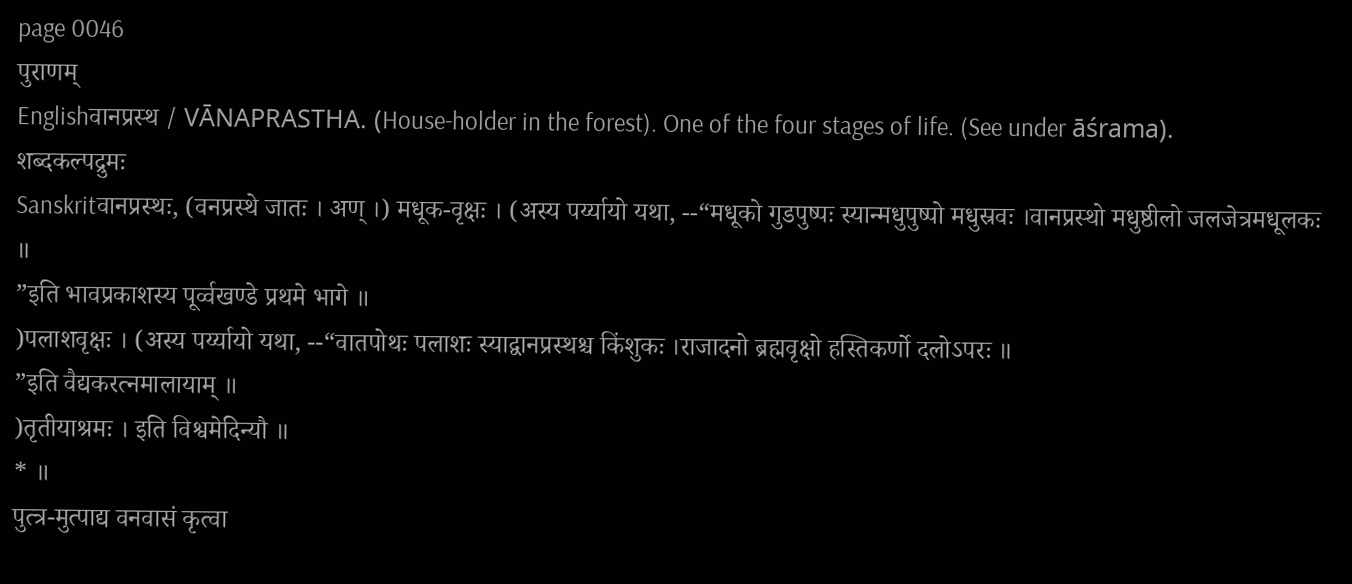page 0046
पुराणम्
Englishवानप्रस्थ / VĀNAPRASTHA. (House-holder in the forest). One of the four stages of life. (See under āśrama).
शब्दकल्पद्रुमः
Sanskritवानप्रस्थः, (वनप्रस्थे जातः । अण् ।) मधूक-वृक्षः । (अस्य पर्य्यायो यथा, --“मधूको गुडपुष्पः स्यान्मधुपुष्पो मधुस्रवः ।वानप्रस्थो मधुष्ठीलो जलजेत्रमधूलकः ॥
”इति भावप्रकाशस्य पूर्व्वखण्डे प्रथमे भागे ॥
)पलाशवृक्षः । (अस्य पर्य्यायो यथा, --“वातपोथः पलाशः स्याद्वानप्रस्थश्च किंशुकः ।राजादनो ब्रह्मवृक्षो हस्तिकर्णो दलोऽपरः ॥
”इति वैद्यकरत्नमालायाम् ॥
)तृतीयाश्रमः । इति विश्वमेदिन्यौ ॥
* ॥
पुत्त्र-मुत्पाद्य वनवासं कृत्वा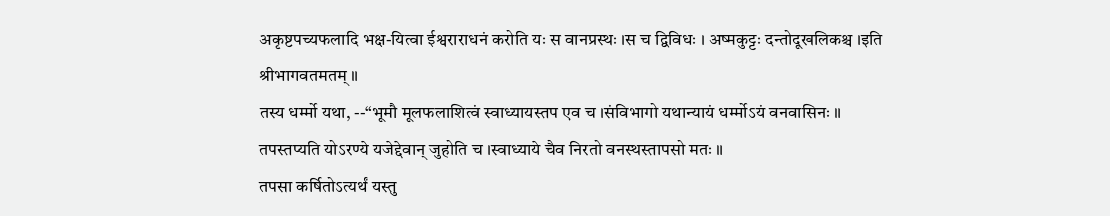अकृष्टपच्यफलादि भक्ष-यित्वा ईश्वराराधनं करोति यः स वानप्रस्थः ।स च द्विविधः । अष्मकुट्टः दन्तोदूखलिकश्च ।इति श्रीभागवतमतम् ॥
तस्य धर्म्मो यथा, --“भूमौ मूलफलाशित्वं स्वाध्यायस्तप एव च ।संविभागो यथान्यायं धर्म्मोऽयं वनवासिनः ॥
तपस्तप्यति योऽरण्ये यजेद्देवान् जुहोति च ।स्वाध्याये चैव निरतो वनस्थस्तापसो मतः ॥
तपसा कर्षितोऽत्यर्थं यस्तु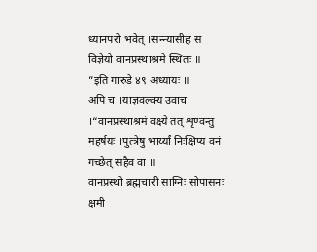ध्यानपरो भवेत् ।सन्न्यासीह स विज्ञेयो वानप्रस्थाश्रमे स्थितः ॥
”इति गारुडे ४९ अध्यायः ॥
अपि च ।याज्ञवल्क्य उवाच ।“वानप्रस्थाश्रमं वक्ष्ये तत् शृण्वन्तु महर्षयः ।पुत्त्रेषु भार्य्यां निःक्षिप्य वनं गच्छेत् सहैव वा ॥
वानप्रस्थो ब्रह्मचारी साग्निः सोपासनः क्षमी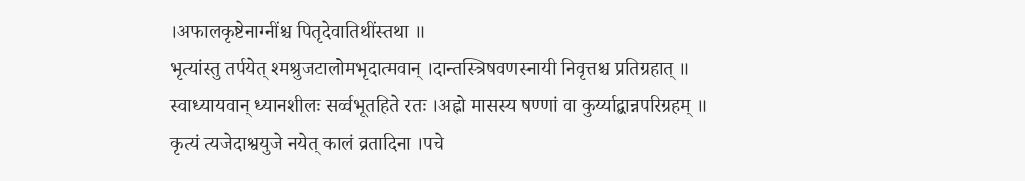।अफालकृष्टेनाग्नींश्च पितृदेवातिथींस्तथा ॥
भृत्यांस्तु तर्पयेत् श्मश्रुजटालोमभृदात्मवान् ।दान्तस्त्रिषवणस्नायी निवृत्तश्च प्रतिग्रहात् ॥
स्वाध्यायवान् ध्यानशीलः सर्व्वभूतहिते रतः ।अह्नो मासस्य षण्णां वा कुर्य्याद्बान्नपरिग्रहम् ॥
कृत्यं त्यजेदाश्वयुजे नयेत् कालं व्रतादिना ।पचे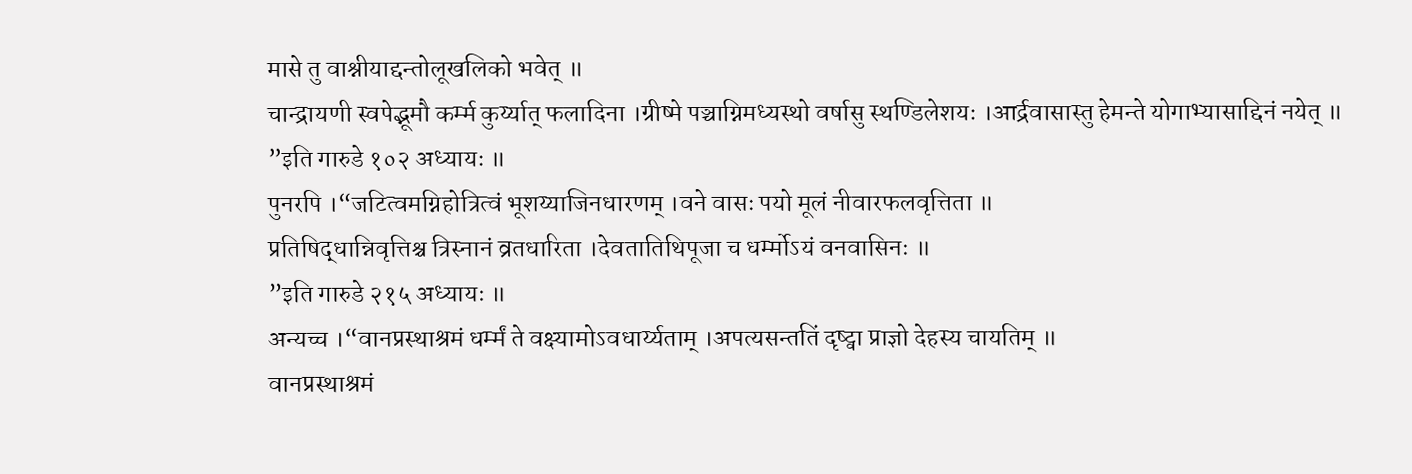मासे तु वाश्नीयाद्दन्तोलूखलिको भवेत् ॥
चान्द्रायणी स्वपेद्भूमौ कर्म्म कुर्य्यात् फलादिना ।ग्रीष्मे पञ्चाग्निमध्यस्थो वर्षासु स्थण्डिलेशयः ।आर्द्रवासास्तु हेमन्ते योगाभ्यासाद्दिनं नयेत् ॥
”इति गारुडे १०२ अध्यायः ॥
पुनरपि ।“जटित्वमग्निहोत्रित्वं भूशय्याजिनधारणम् ।वने वासः पयो मूलं नीवारफलवृत्तिता ॥
प्रतिषिद्धान्निवृत्तिश्च त्रिस्नानं व्रतधारिता ।देवतातिथिपूजा च धर्म्मोऽयं वनवासिनः ॥
”इति गारुडे २१५ अध्यायः ॥
अन्यच्च ।“वानप्रस्थाश्रमं धर्म्मं ते वक्ष्यामोऽवधार्य्यताम् ।अपत्यसन्ततिं दृष्ट्वा प्राज्ञो देहस्य चायतिम् ॥
वानप्रस्थाश्रमं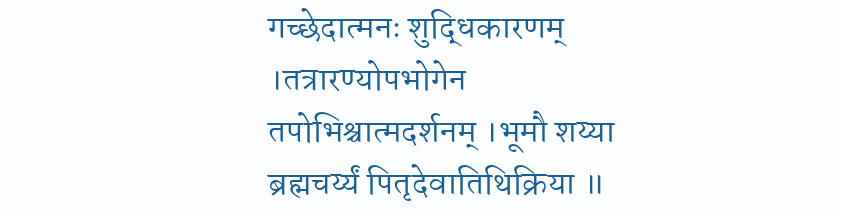गच्छेदात्मनः शुद्धिकारणम् ।तत्रारण्योपभोगेन तपोभिश्चात्मदर्शनम् ।भूमौ शय्या ब्रह्मचर्य्यं पितृदेवातिथिक्रिया ॥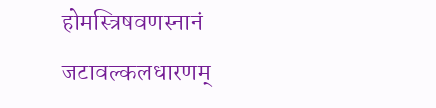होमस्त्रिषवणस्नानं जटावल्कलधारणम्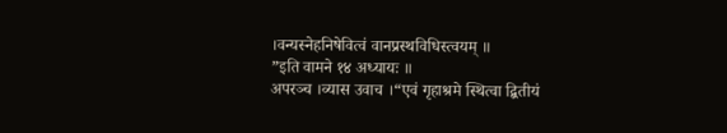।वन्यस्नेहनिषेवित्वं वानप्रस्थविधिस्त्वयम् ॥
”इति वामने १४ अध्यायः ॥
अपरञ्च ।व्यास उवाच ।“एवं गृहाश्रमे स्थित्वा द्बितीयं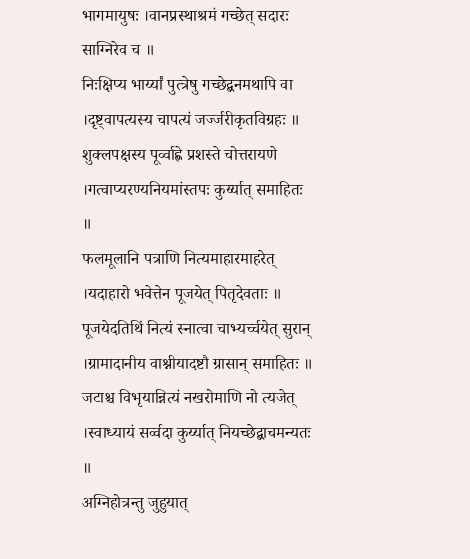भागमायुषः ।वानप्रस्थाश्रमं गच्छेत् सदारः साग्निरेव च ॥
निःक्षिप्य भार्य्यां पुत्त्रेषु गच्छेद्बनमथापि वा ।दृष्ट्वापत्यस्य चापत्यं जर्ज्जरीकृतविग्रहः ॥
शुक्लपक्षस्य पूर्व्वाह्णे प्रशस्ते चोत्तरायणे ।गत्वाप्यरण्यनियमांस्तपः कुर्य्यात् समाहितः ॥
फलमूलानि पत्राणि नित्यमाहारमाहरेत् ।यदाहारो भवेत्तेन पूजयेत् पितृदेवताः ॥
पूजयेदतिथिं नित्यं स्नात्वा चाभ्यर्च्चयेत् सुरान् ।ग्रामादानीय वाश्नीयादष्टौ ग्रासान् समाहितः ॥
जटाश्च विभृयान्नित्यं नखरोमाणि नो त्यजेत् ।स्वाध्यायं सर्व्वदा कुर्य्यात् नियच्छेद्बाचमन्यतः ॥
अग्निहोत्रन्तु जुहुयात्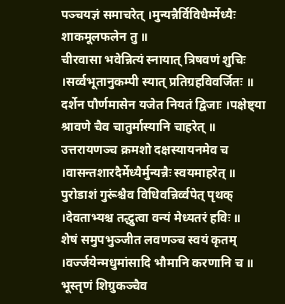पञ्चयज्ञं समाचरेत् ।मुन्यन्नैर्विविधैर्म्मेध्यैः शाकमूलफलेन तु ॥
चीरवासा भवेन्नित्यं स्नायात् त्रिषवणं शुचिः ।सर्व्वभूतानुकम्पी स्यात् प्रतिग्रहविवर्जितः ॥
दर्शेन पौर्णमासेन यजेत नियतं द्विजाः ।पक्षेष्ट्या श्रावणे चैव चातुर्मास्यानि चाहरेत् ॥
उत्तरायणञ्च क्रमशो दक्षस्यायनमेव च ।वासन्तशारदैर्मेध्यैर्मुन्यन्नैः स्वयमाहरेत् ॥
पुरोडाशं गुरूंश्चैव विधिवन्निर्व्वपेत् पृथक् ।देवताभ्यश्च तद्धुत्वा वन्यं मेध्यतरं हविः ॥
शेषं समुपभुञ्जीत लवणञ्च स्वयं कृतम् ।वर्ज्जयेन्मधुमांसादि भौमानि करणानि च ॥
भूस्तृणं शिग्रुकञ्चैव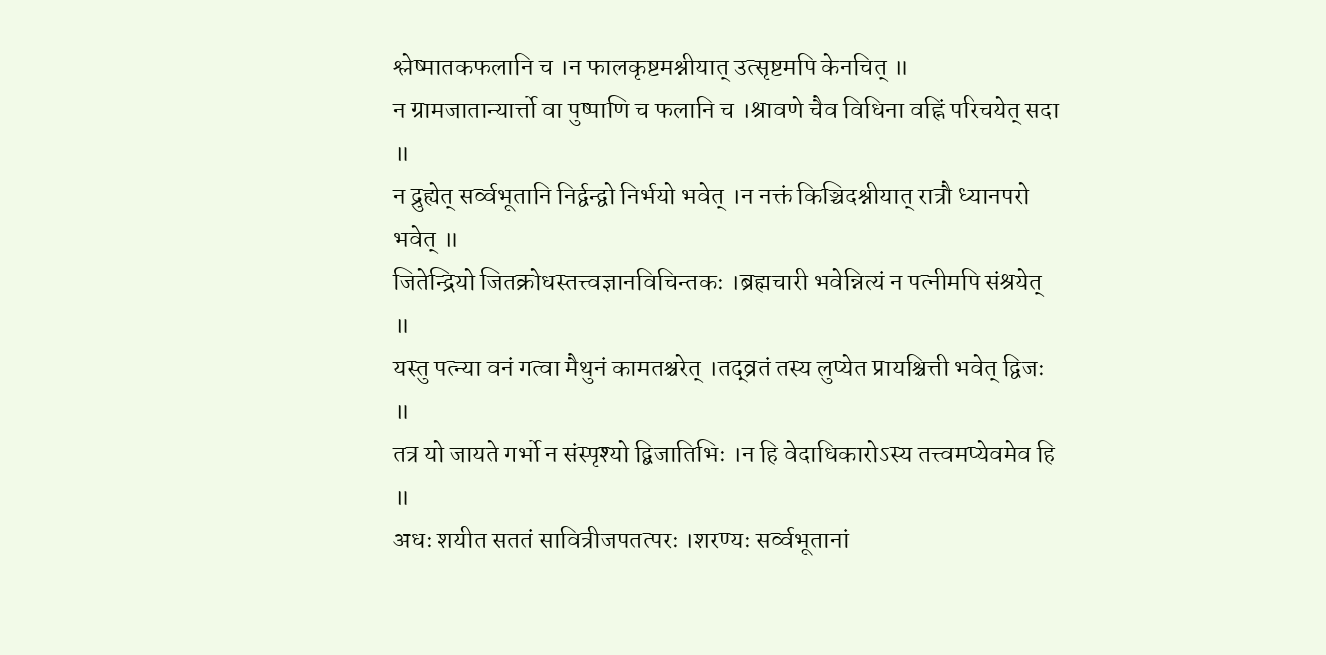श्लेष्मातकफलानि च ।न फालकृष्टमश्नीयात् उत्सृष्टमपि केनचित् ॥
न ग्रामजातान्यार्त्तो वा पुष्पाणि च फलानि च ।श्रावणे चैव विधिना वह्निं परिचयेत् सदा ॥
न द्रुह्येत् सर्व्वभूतानि निर्द्वन्द्वो निर्भयो भवेत् ।न नक्तं किञ्चिदश्नीयात् रात्रौ ध्यानपरो भवेत् ॥
जितेन्द्रियो जितक्रोधस्तत्त्वज्ञानविचिन्तकः ।ब्रह्मचारी भवेन्नित्यं न पत्नीमपि संश्रयेत् ॥
यस्तु पत्न्या वनं गत्वा मैथुनं कामतश्चरेत् ।तद्व्रतं तस्य लुप्येत प्रायश्चित्ती भवेत् द्विजः ॥
तत्र यो जायते गर्भो न संस्पृश्यो द्बिजातिभिः ।न हि वेदाधिकारोऽस्य तत्त्वमप्येवमेव हि ॥
अधः शयीत सततं सावित्रीजपतत्परः ।शरण्यः सर्व्वभूतानां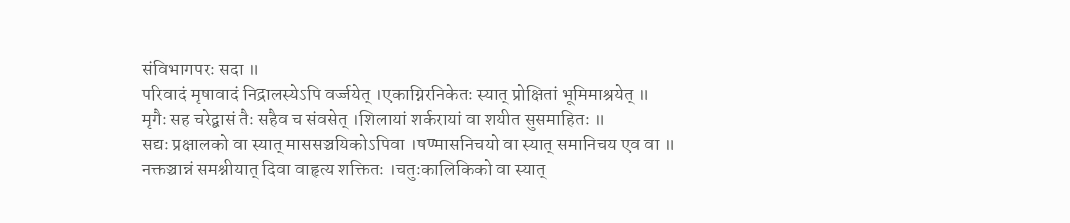संविभागपरः सदा ॥
परिवादं मृषावादं निद्रालस्येऽपि वर्ज्जयेत् ।एकाग्निरनिकेतः स्यात् प्रोक्षितां भूमिमाश्रयेत् ॥
मृगैः सह चरेद्बासं तैः सहैव च संवसेत् ।शिलायां शर्करायां वा शयीत सुसमाहितः ॥
सद्यः प्रक्षालको वा स्यात् माससञ्चयिकोऽपिवा ।षण्मासनिचयो वा स्यात् समानिचय एव वा ॥
नक्तञ्चान्नं समश्नीयात् दिवा वाहृत्य शक्तितः ।चतुःकालिकिको वा स्यात्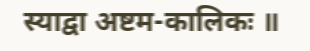स्याद्वा अष्टम-कालिकः ॥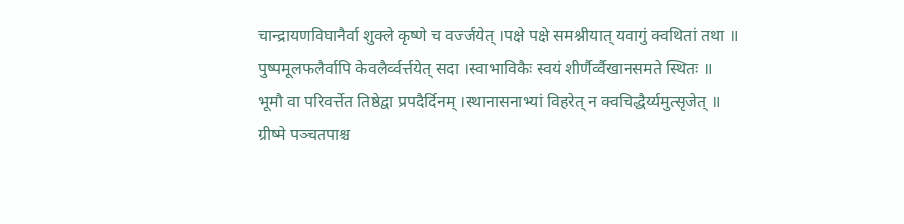चान्द्रायणविघानैर्वा शुक्ले कृष्णे च वर्ज्जयेत् ।पक्षे पक्षे समश्नीयात् यवागुं क्वथितां तथा ॥
पुष्पमूलफलैर्वापि केवलैर्व्वर्त्तयेत् सदा ।स्वाभाविकैः स्वयं शीर्णैर्व्वैखानसमते स्थितः ॥
भूमौ वा परिवर्त्तेत तिष्ठेद्वा प्रपदैर्दिनम् ।स्थानासनाभ्यां विहरेत् न क्वचिद्धैर्य्यमुत्सृजेत् ॥
ग्रीष्मे पञ्चतपाश्च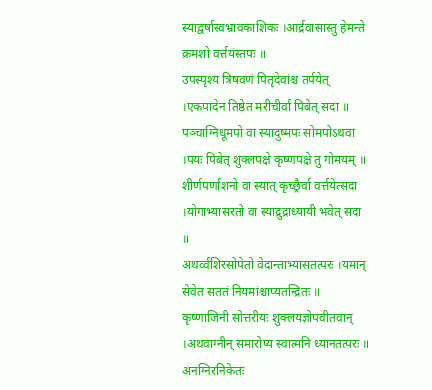स्याद्वर्षास्वभ्रावकाशिकः ।आर्द्रवासास्तु हेमन्ते क्रमशो वर्त्तयंस्तपः ॥
उपस्पृश्य त्रिषवणं पितृदेवांश्च तर्पयेत् ।एकपादेन तिष्ठेत मरीचीर्वा पिबेत् सदा ॥
पञ्चाग्निधूमपो वा स्यादुष्मपः सोमपोऽथवा ।पयः पिबेत् शुक्लपक्षे कृष्णपक्षे तु गोमयम् ॥
शीर्णपर्णाशनो वा स्यात् कृच्छ्रैर्वा वर्त्तयेत्सदा ।योगाभ्यासरतो वा स्याद्रुद्राध्यायी भवेत् सदा ॥
अथर्व्वशिरसोपेतो वेदान्ताभ्यासतत्परः ।यमान् सेवेत सततं नियमांश्चाप्यतन्द्रितः ॥
कृष्णाजिनी सोत्तरीयः शुक्लयज्ञोपवीतवान् ।अथवाग्नीन् समारोप्य स्वात्मनि ध्यानतत्परः ॥
अनग्निरनिकेतः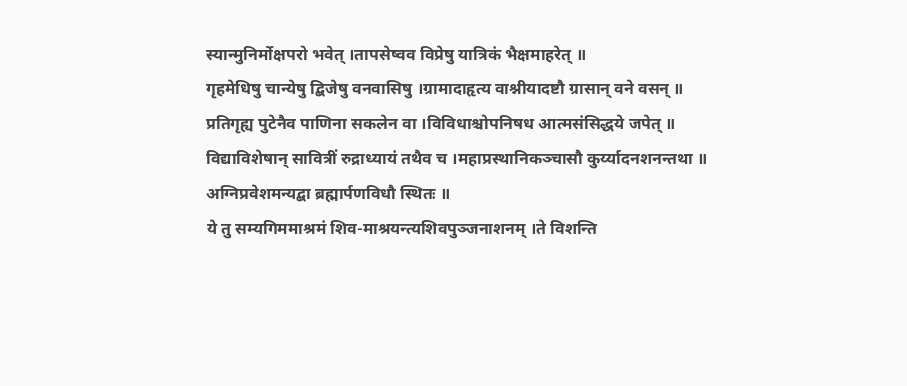स्यान्मुनिर्मोक्षपरो भवेत् ।तापसेष्वव विप्रेषु यात्रिकं भैक्षमाहरेत् ॥
गृहमेधिषु चान्येषु द्बिजेषु वनवासिषु ।ग्रामादाहृत्य वाश्नीयादष्टौ ग्रासान् वने वसन् ॥
प्रतिगृह्य पुटेनैव पाणिना सकलेन वा ।विविधाश्चोपनिषध आत्मसंसिद्धये जपेत् ॥
विद्याविशेषान् सावित्रीं रुद्राध्यायं तथैव च ।महाप्रस्थानिकञ्चासौ कुर्य्यादनशनन्तथा ॥
अग्निप्रवेशमन्यद्बा ब्रह्मार्पणविधौ स्थितः ॥
ये तु सम्यगिममाश्रमं शिव-माश्रयन्त्यशिवपुञ्जनाशनम् ।ते विशन्ति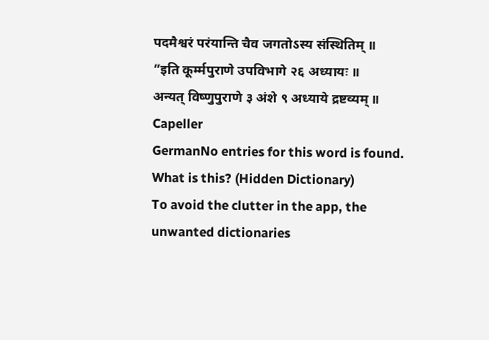पदमैश्वरं परंयान्ति चैव जगतोऽस्य संस्थितिम् ॥
”इति कूर्म्मपुराणे उपविभागे २६ अध्यायः ॥
अन्यत् विष्णुपुराणे ३ अंशे ९ अध्याये द्रष्टव्यम् ॥
Capeller
GermanNo entries for this word is found.
What is this? (Hidden Dictionary)
To avoid the clutter in the app, the unwanted dictionaries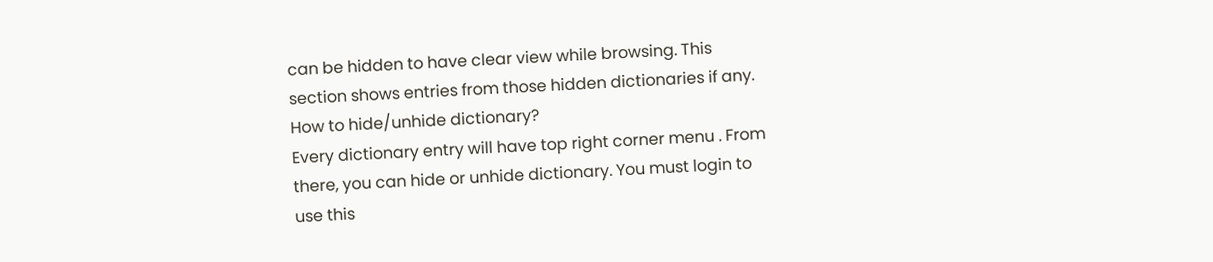can be hidden to have clear view while browsing. This section shows entries from those hidden dictionaries if any.
How to hide/unhide dictionary?
Every dictionary entry will have top right corner menu . From there, you can hide or unhide dictionary. You must login to use this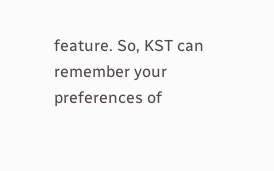feature. So, KST can remember your preferences of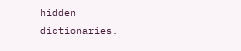hidden dictionaries.